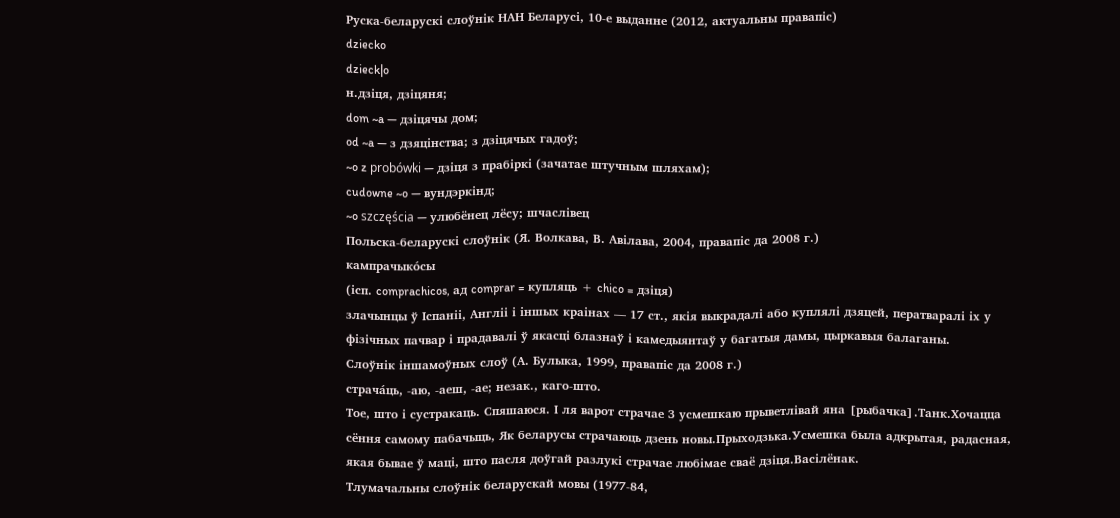Руска-беларускі слоўнік НАН Беларусі, 10-е выданне (2012, актуальны правапіс)
dziecko
dzieck|o
н.дзіця, дзіцяня;
dom ~a — дзіцячы дом;
od ~a — з дзяцінства; з дзіцячых гадоў;
~o z probówki — дзіця з прабіркі (зачатае штучным шляхам);
cudowne ~o — вундэркінд;
~o szczęścia — улюбёнец лёсу; шчаслівец
Польска-беларускі слоўнік (Я. Волкава, В. Авілава, 2004, правапіс да 2008 г.)
кампрачыко́сы
(ісп. comprachicos, ад comprar = купляць + chico = дзіця)
злачынцы ў Іспаніі, Англіі і іншых краінах — 17 ст., якія выкрадалі або куплялі дзяцей, ператваралі іх у фізічных пачвар і прадавалі ў якасці блазнаў і камедыянтаў у багатыя дамы, цыркавыя балаганы.
Слоўнік іншамоўных слоў (А. Булыка, 1999, правапіс да 2008 г.)
страча́ць, ‑аю, ‑аеш, ‑ае; незак., каго-што.
Тое, што і сустракаць. Спяшаюся. І ля варот страчае З усмешкаю прыветлівай яна [рыбачка].Танк.Хочацца сёння самому пабачыць, Як беларусы страчаюць дзень новы.Прыходзька.Усмешка была адкрытая, радасная, якая бывае ў маці, што пасля доўгай разлукі страчае любімае сваё дзіця.Васілёнак.
Тлумачальны слоўнік беларускай мовы (1977-84,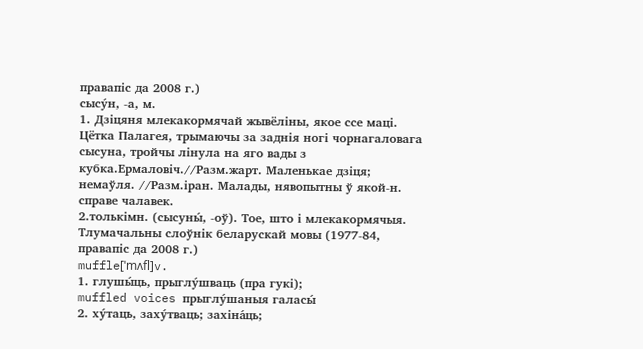правапіс да 2008 г.)
сысу́н, ‑а, м.
1. Дзіцяня млекакормячай жывёліны, якое ссе маці. Цётка Палагея, трымаючы за заднія ногі чорнагаловага сысуна, тройчы лінула на яго вады з кубка.Ермаловіч.//Разм.жарт. Маленькае дзіця; немаўля. //Разм.іран. Малады, нявопытны ў якой‑н. справе чалавек.
2.толькімн. (сысуны́, ‑оў). Тое, што і млекакормячыя.
Тлумачальны слоўнік беларускай мовы (1977-84, правапіс да 2008 г.)
muffle[ˈmʌfl]v.
1. глушы́ць, прыглу́шваць (пра гукі);
muffled voices прыглу́шаныя галасы́
2. ху́таць, заху́тваць; захіна́ць;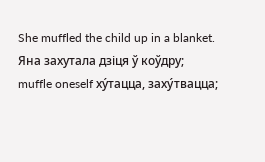She muffled the child up in a blanket. Яна захутала дзіця ў коўдру;
muffle oneself ху́тацца, заху́твацца;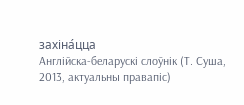захіна́цца
Англійска-беларускі слоўнік (Т. Суша, 2013, актуальны правапіс)